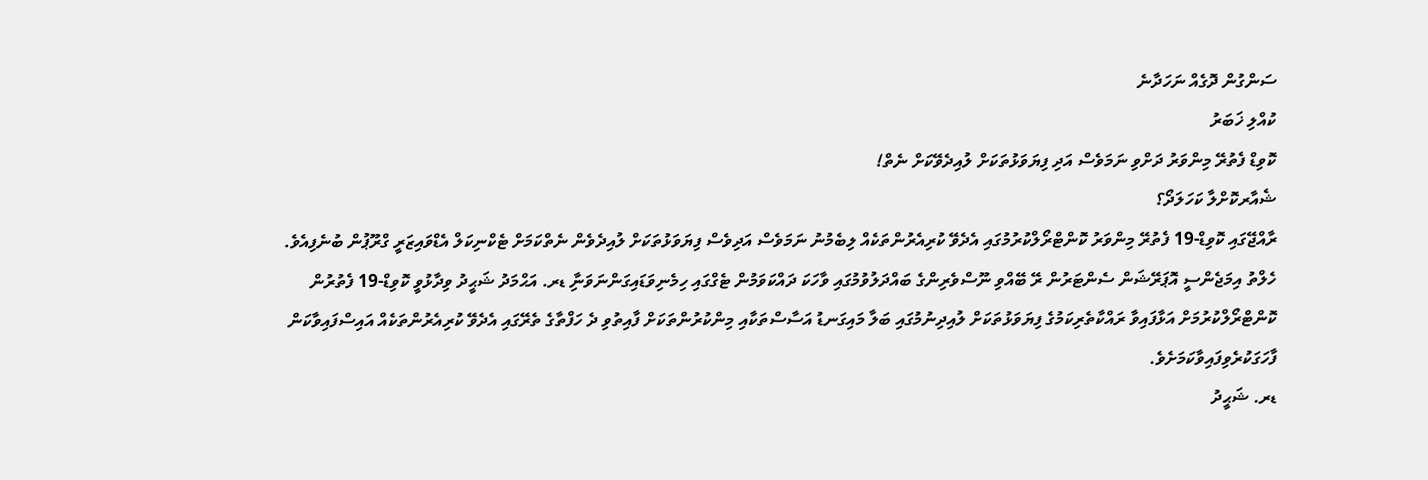ސަންގުން ދޮގެއް ނަހަދާނެ
ކުއްލި ޚަބަރު
ކޮވިޑް ފެތުރޭ މިންވަރު ދަށްވި ނަމަވެސް އަދި ފިޔަވަޅުތަކަށް ލުއިދެވޭކަށް ނެތް!
ޝެއާރކޮށްލާ ކަހަލަދޯ؟
ރާއްޖޭގައި ކޮވިޑް-19 ފެތުރޭ މިންވަރު ކޮންޓްރޯލްކުރުމުގައި އެދެވޭ ކުރިއެރުންތަކެއް ލިބެމުނު ނަމަވެސް އަދިވެސް ފިޔަވަޅުތަކަށް ލުއިދެވެން ނެތްކަމަށް ޓެކްނިކަލް އެޑްވައިޒަރީ ގްރޫޕުން ބުނެފިއެވެ.
ހެލްތު އިމަޖެންސީ އޮޕަރޭޝަން ސެންޓަރުން ރޭ ބޭއްވި ނޫސްވެރިންގެ ބައްދަލުވުމުގައި ވާހަކަ ދައްކަވަމުން ޓެގްގައި ހިމެނިވަޑައިގަންނަވަނާި ޑރ. އަޙްމަދު ޝަޙީދު ވިދާޅުވީ ކޮވިޑް-19 ފެތުރުން ކޮންޓްރޯލްކުރުމަށް އަޅާފައިވާ ރައްކާތެރިކަމުގެ ފިޔަވަޅުތަކަށް ލުއިދިނުމުގައި ބަލާ މައިގަނޑު އަސާސްތަކާއި މިންކުރުންތަކަށް ފާއިތުވި ދެ ހަފްތާގެ ތެރޭގައި އެދެވޭ ކުރިއެރުންތަކެއް އައިސްފައިވާކަން ފާހަގަކުރެވިފައިވާކަމަށެވެ.
ޑރ. ޝަޙީދު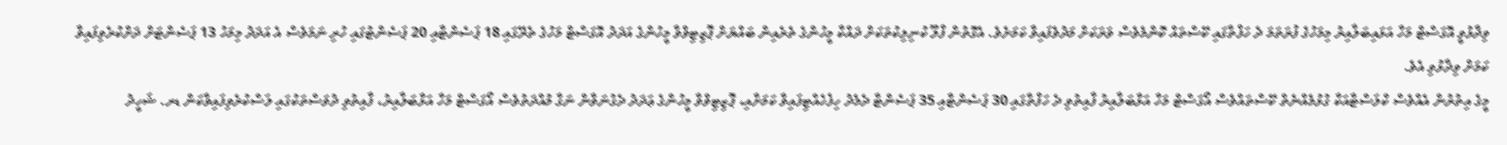ވިދާޅުވީ އޮގަސްޓް މަހާ އަޅައިބަލާއިރު މިމަހުގެ ފުރަތަމަ ދެ ހަފްތާގައި ކޭސްތައް ކޮންމެވެސް ވަރަކަށް މަދުވެފައިވާ ކަމަށެވެ. އެގޮތުން ފްލޫ ކުނިލިކުތަކަށް ދައްކާ މީހުންގެ ތެރެއިން ބައްޔަށް ޕޮޒިޓިވްވާ މީހުންގެ އަދަދު އޮގަސްޓް މަހުގެ ތެރޭގައި 18 ޕަސެންޓާއި 20 ޕަސެންޓުގައި ހުރި ނަމަވެސް އެ އަދަދު މިމަހު 13 ޕަސެންޓަށް ދަށްކުރެވިފައިވާ ކަމަށް ވިދާޅުވި އެވެ.
މީގެ އިތުރުން އެއްވެސް ކްލަސްޓާއަކާ ގުޅުމެއްނެތް ކޭސްތައްވެސް އޯގަސްޓް މަހާ އަޅާބަލާއިރު ފާއިތުވި ދެ ހަފްތާގައި 30 ޕަސެންޓާއި 35 ޕަސެންޓާ ދެމެދު ހިފެހެއްޓިފައިވާ ކަމަށާއި، ޕޮޒިޓިވްވާ މީހުންގެ ޢަދަދު ދެގުނަވާން ނަގާ މުއްދަތުވެސް އޯގަސްޓް މަހާ އަޅާބަލާއިރު، ފާއިތުވި ދުވަސްތަކުގައި ލަސްކުރެވިފައިވާކަން ޑރ. ޝަހީދު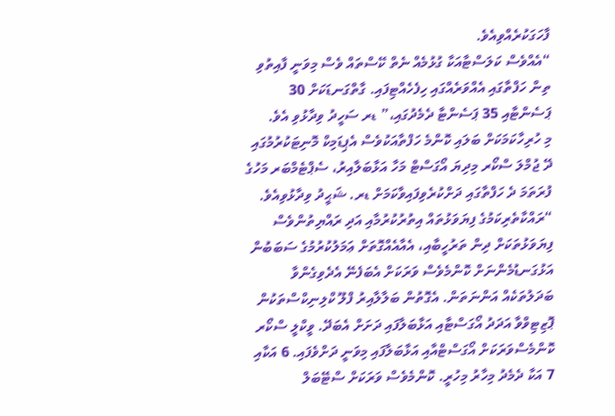ފާހަގަކުރެއްވިއެވެ.
“އެއްވެސް ކަލަސްޓާއަކާ ގުޅުމެއް ނެތް ކޭސްތައް ވެސް މިވަނީ ފާއިތުވި ތިން ހަފްތާގައި އެއްވަރެއްގައި ހިފެހެއްޓިފައި. ގާތްގަނޑަކަށް 30 ޕަސެންޓާއި 35 ޕަސެންޓާ ދެމެދުގައި،” ޑރ ސަހީދު ވިދާޅުވި އެވެ.
މި ހުރިހާކަމަކަށް ބަލައި ކޮންމެ ހަފްތާއަކުވެސް އެޕިޑަމިކް މޮނިޓަކުރުމުގައި ދޭ ޖުމްލަ ސްކޯރ މިދިޔަ އޯގަސްޓް މަހާ އަޅާބަލާއިރު، ސެޕްޓެމްބަރ މަހުގެ ފުރަތަމަ ދެ ހަފްތާގައި ދަށްކުރެވިފައިވާކަމަށް ޑރ. ޝަޙީދު ވިދާޅުވިއެވެ.
“ރައްކާތެރިކަމުގެ ފިޔަވަޅުތައް އިތުރުކުރުމާއި އަދި ރައްޔިތުންވެސް ފިޔަވަޅުތަކަށް ދިން ތަރުހީބާއި، އެއާއެއްގޮތަށް ޢަމަލުކުރުމުގެ ސަބަބުން އަޅުގަނޑުމެންނަށް ކޮންމެވެސް ވަރަކަށް އެބަފެނޭ އެދެވިގެންވާ ބަދަލުތަކެއް އަންނަތަން. އެގޮތުން ބަލާލާއިރު ފްލޫ ކްލިނިކްސްތަކުން ޕޮޒިޓިވްވާ އަދަދު އޯގަސްޓާއި އަޅާބަލާފައި ދަށަށް އެބަދޭ. ވީކްލީ ސްކޯރ ކޮންމެސްވަރަކަށް އޯގަސްޓްއާއި އަޅާބަލާފައި މިވަނީ ދަށްވެފައި. 6 އަކާއި 7 އަކާ ދެމެދު މިހާރު މިހުރީ. ކޮންމެވެސް ވަރަކަށް ސްޓޭބަލް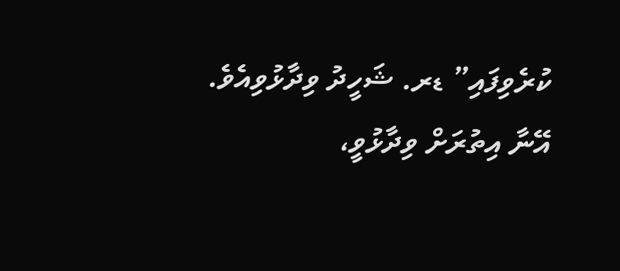ކުރެވިފައި” ޑރ. ޝަހީދު ވިދާޅުވިއެވެ.
އޭނާ އިތުރަށް ވިދާޅުވީ،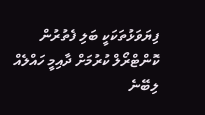ފިޔަވަޅުތަކަކީ ބަލި ފެތުރުން ކޮންޓްރޯލް ކުރުމަށް ދާއިމީ ހައްލެއް ލިބޭނެ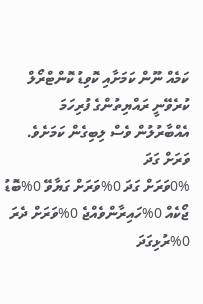ކަމެއް ނޫން ކަމަށާއި ކޮވިޑު ކޮންޓްރޯލް ކުރެވޭނީ ރައްޔިތުންގެ ފުރިހަމަ އެއްބާރުލުން ވެސް ލިބިގެން ކަމަށެވެ.
ވަރަށް ގަދަ
0%ވަރަށް ގަދަ 0%ވަރަށް ގަޔާވޭ 0%ބޮޑު ޖޯކެއް 0%ހައިރާންވެއްޖެ 0%ވަރަށް ދެރަ 0%ރުޅިގަދަ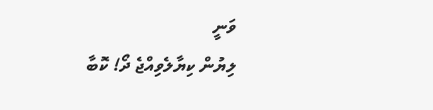ވަނީ
ލިޔުން ކިޔާލެވިއްޖެ ދޯ! ކޮބާ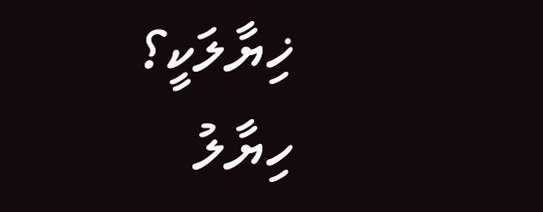ޚިޔާލަކީ؟
ހިޔާލު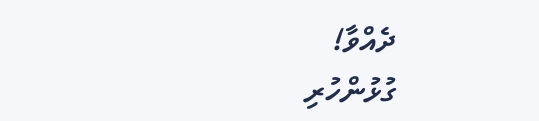ދެއްވާ!
ގުޅުންހުރި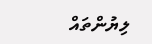ލިޔުންތައް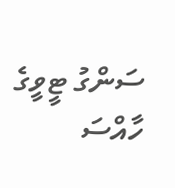ސަންގު ޓީވީގެ ހާއްސަ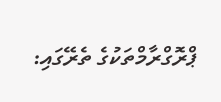ޕްރޮގްރާމްތަކުގެ ތެރޭގައި: